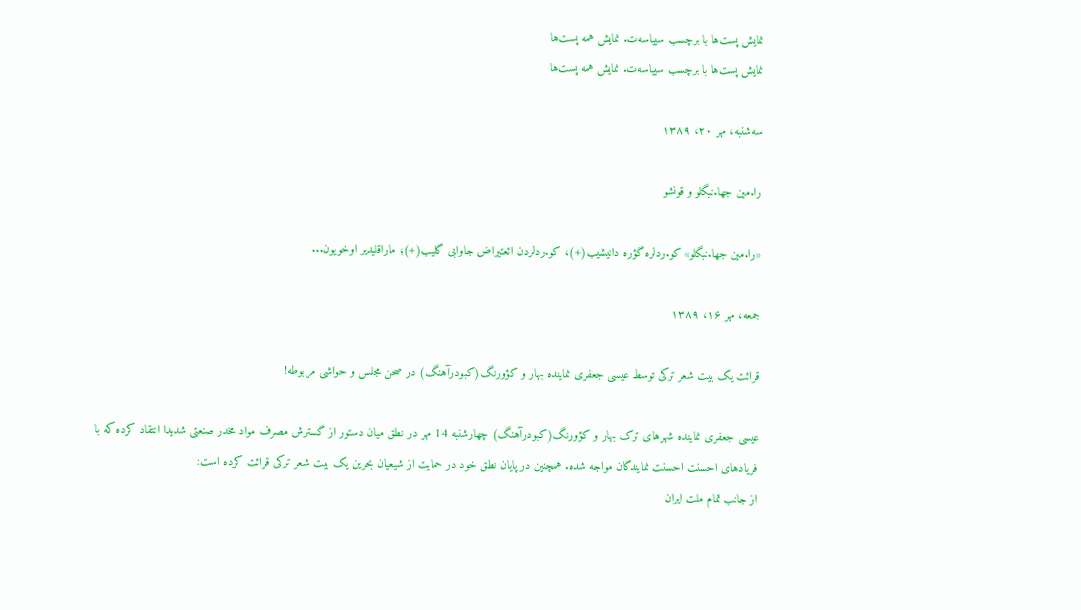نمایش پست‌ها با برچسب سییاسه‌ت. نمایش همه پست‌ها
نمایش پست‌ها با برچسب سییاسه‌ت. نمایش همه پست‌ها

سه‌شنبه، مهر ۲۰، ۱۳۸۹

را.مین جها.نبگلو و قونشو

«را.مین جها.نبگلو» کو.ردلره گؤره دانیشیب(+)، کو.ردلردن ائعتیراض جاوابی گلیب(+)؛ ماراقلیدیر اوخویون...

جمعه، مهر ۱۶، ۱۳۸۹

قرائت یک بیت شعر ترکی توسط عیسی جعفری نماینده بهار و کؤورنگ(کبودرآهنگ) در صحن مجلس و حواشی مربوطه!

عیسی جعفری نماینده شهرهای ترک بهار و کؤورنگ(کبودرآهنگ) چهارشنبه 14 مهر در نطق میان دستور از گسترش مصرف مواد مخدر صنعتی شدیدا انتقاد کرده که با فریادهای احسنت احسنت نمایندگان مواجه شده. همچنین در پایان نطق خود در حمایت از شیعیان بحرین یک بیت شعر ترکی قرائت کرده است:
از جانب تمام ملت ایران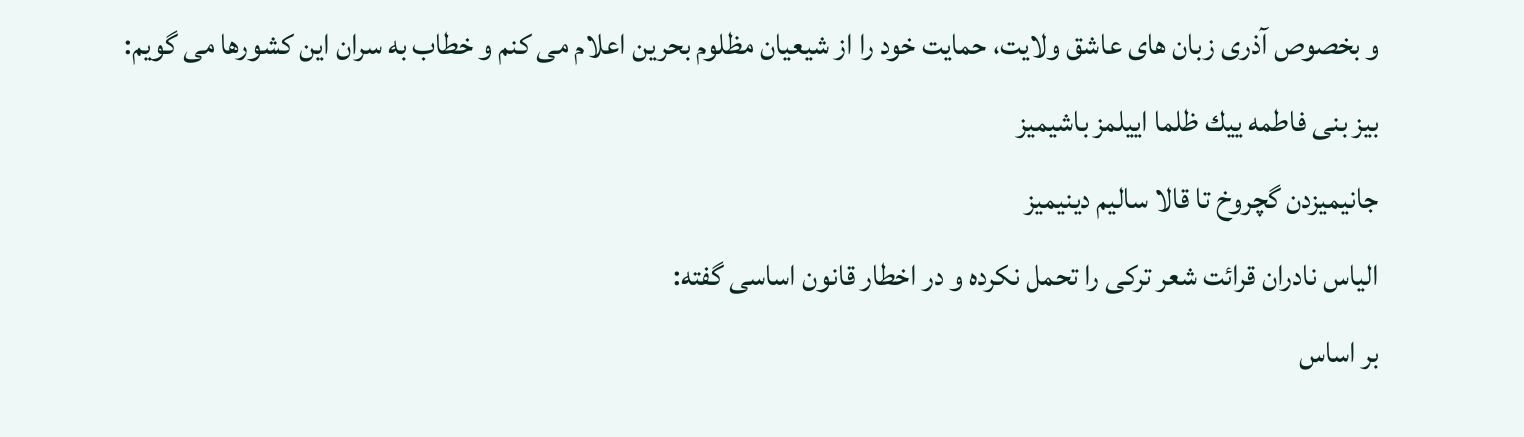و بخصوص آذری زبان های عاشق ولایت، حمایت خود را از شیعیان مظلوم بحرین اعلام می كنم و خطاب به سران این كشورها می گویم:
بیز بنی فاطمه ییك ظلما اییلمز باشیمیز
جانیمیزدن گچروخ تا قالا سالیم دینیمیز
الیاس نادران قرائت شعر ترکی را تحمل نکرده و در اخطار قانون اساسی گفته:
بر اساس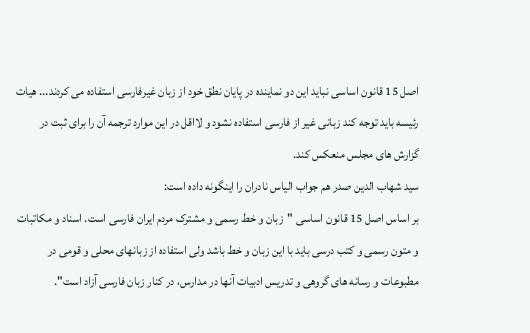اصل 15 قانون اساسی نباید این دو نماینده در پایان نطق خود از زبان غیرفارسی استفاده می کردند... هیات رئیسه باید توجه کند زبانی غیر از فارسی استفاده نشود و لااقل در این موارد ترجمه آن را برای ثبت در گزارش های مجلس منعکس کند.
سید شهاب الدین صدر هم جواب الیاس نادران را اینگونه داده است:
بر اساس اصل 15 قانون اساسی "زبان و خط رسمی و مشترک مردم ایران فارسی است. اسناد و مکاتبات و متون رسمی و کتب درسی باید با این زبان و خط باشد ولی استفاده از زبانهای محلی و قومی در مطبوعات و رسانه های گروهی و تدریس ادبیات آنها در مدارس، در کنار زبان فارسی آزاد است".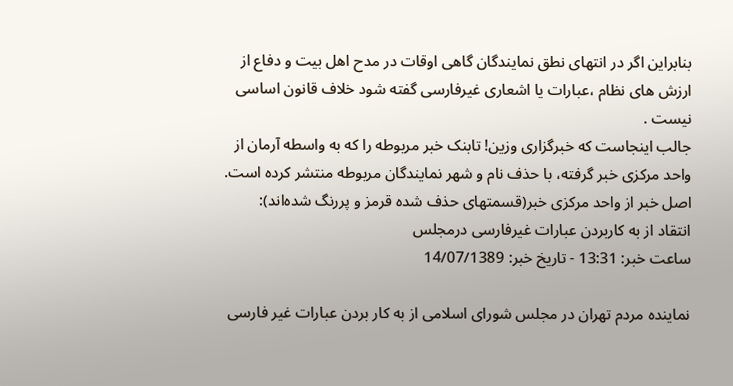بنابراین اگر در انتهای نطق نمایندگان گاهی اوقات در مدح اهل بیت و دفاع از ارزش های نظام ،‌عبارات یا اشعاری غیرفارسی گفته شود خلاف قانون اساسی نیست .
جالب اینجاست که خبرگزاری وزین! تابنک خبر مربوطه را که به واسطه آرمان از واحد مرکزی خبر گرفته، با حذف نام و شهر نمایندگان مربوطه منتشر کرده است. اصل خبر از واحد مرکزی خبر(قسمتهای حذف شده قرمز و پررنگ شده‌اند):
انتقاد از به کاربردن عبارات غیرفارسی درمجلس
ساعت خبر: 13:31 - تاريخ خبر: 14/07/1389

نماینده مردم تهران در مجلس شورای اسلامی از به کار بردن عبارات غیر فارسی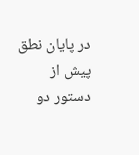در پایان نطق پیش از دستور دو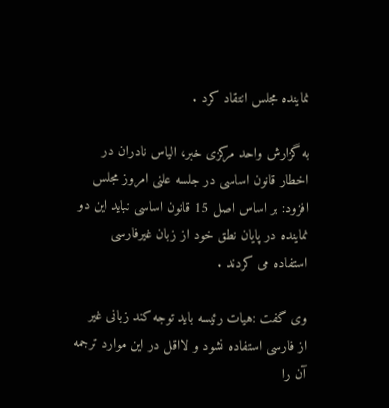نماینده مجلس انتقاد کرد .

به گزارش واحد مرکزی خبر، الیاس نادران در اخطار قانون اساسی در جلسه علنی امروز مجلس افزود: بر اساس اصل 15 قانون اساسی نباید این دو نماینده در پایان نطق خود از زبان غیرفارسی استفاده می کردند .

وی گفت :هیات رئیسه باید توجه کند زبانی غیر از فارسی استفاده نشود و لااقل در این موارد ترجمه آن را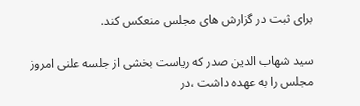برای ثبت در گزارش های مجلس منعکس کند.

سید شهاب الدین صدر که ریاست بخشی از جلسه علنی امروز مجلس را به عهده داشت ،‌در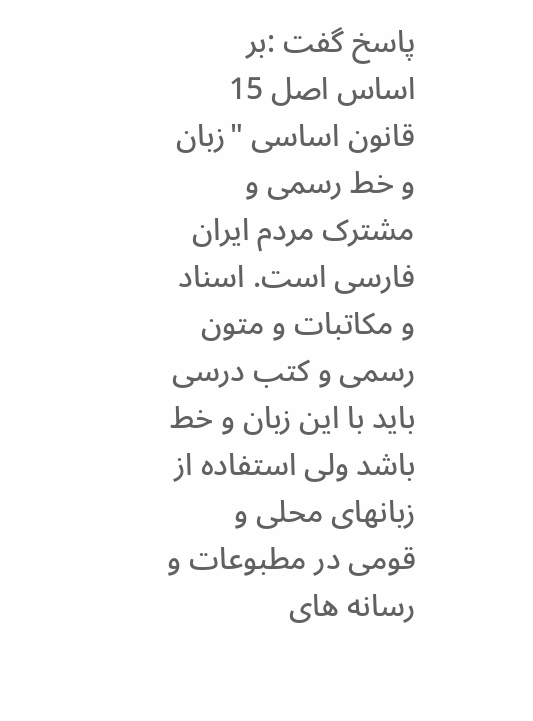پاسخ گفت :بر اساس اصل 15 قانون اساسی "زبان و خط رسمی و مشترک مردم ایران فارسی است. اسناد و مکاتبات و متون رسمی و کتب درسی باید با این زبان و خط باشد ولی استفاده از زبانهای محلی و قومی در مطبوعات و رسانه های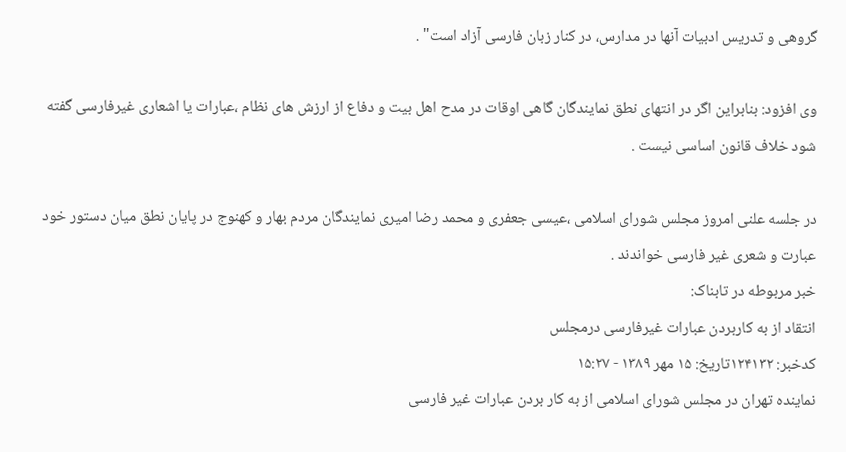گروهی و تدریس ادبیات آنها در مدارس، در کنار زبان فارسی آزاد است" .

وی افزود: بنابراین اگر در انتهای نطق نمایندگان گاهی اوقات در مدح اهل بیت و دفاع از ارزش های نظام ،‌عبارات یا اشعاری غیرفارسی گفته شود خلاف قانون اساسی نیست .

در جلسه علنی امروز مجلس شورای اسلامی ،‌عیسی جعفری و محمد رضا امیری نمایندگان مردم بهار و کهنوج در پایان نطق میان دستور خود عبارت و شعری غیر فارسی خواندند .
خبر مربوطه در تابناک:
انتقاد از به کاربردن عبارات غیرفارسی درمجلس
كدخبر: ۱۲۴۱۳۲تاريخ: ۱۵ مهر ۱۳۸۹ - ۱۵:۲۷
نماینده تهران در مجلس شورای اسلامی از به کار بردن عبارات غیر فارسی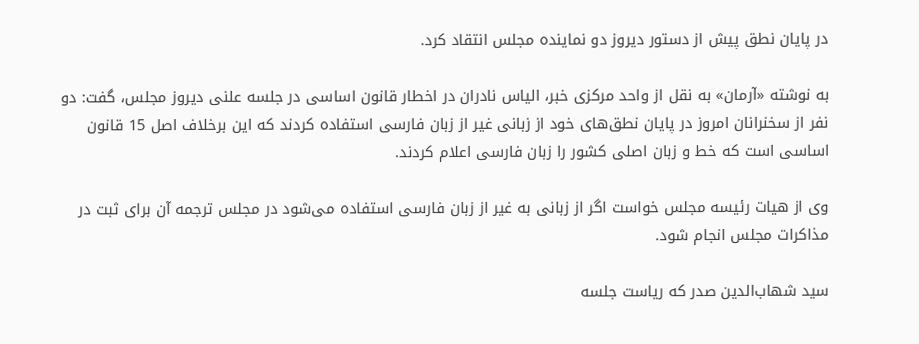در پایان نطق پیش از دستور دیروز دو نماینده مجلس انتقاد کرد.

به نوشته «آرمان» به نقل از واحد مرکزی خبر، الیاس نادران در اخطار قانون اساسی در جلسه علنی دیروز مجلس، گفت: دو نفر از سخنرانان امروز در پایان نطق‌های خود از زبانی غیر از زبان فارسی استفاده کردند که این برخلاف اصل 15 قانون اساسی است که خط و زبان اصلی کشور را زبان فارسی اعلام کردند.

وی از هیات رئیسه مجلس خواست اگر از زبانی به غیر از زبان فارسی استفاده می‌شود در مجلس ترجمه آن برای ثبت در مذاکرات مجلس انجام شود.

سید شهاب‌الدین صدر که ریاست جلسه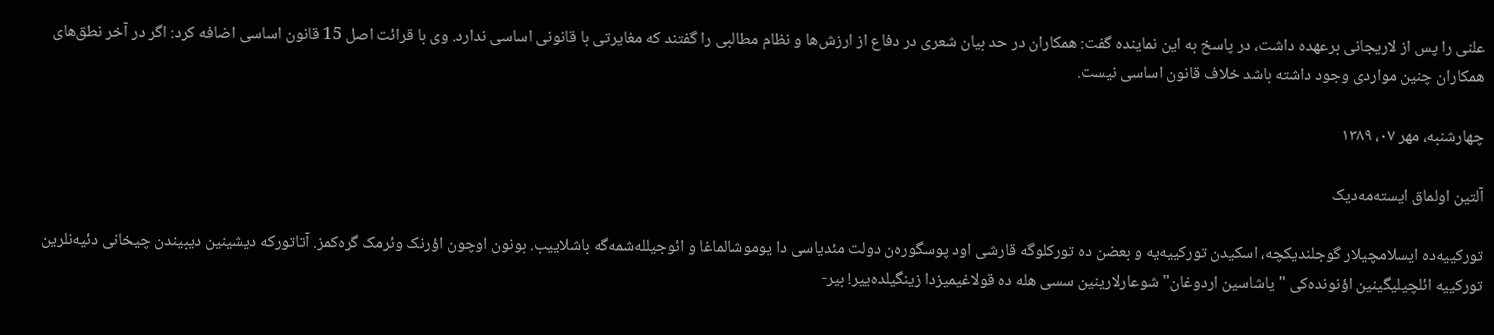علنی را پس از لاریجانی برعهده داشت، در پاسخ به این نماینده گفت: همکاران در حد بیان شعری در دفاع از ارزش‌ها و نظام مطالبی را گفتند که مغایرتی با قانونی اساسی ندارد. وی با قرائت اصل 15 قانون اساسی اضافه کرد: اگر در آخر نطق‌های همکاران چنین مواردی وجود داشته باشد خلاف قانون اساسی نیست.

چهارشنبه، مهر ۰۷، ۱۳۸۹

آلتین اولماق ایسته‌مه‌دیک

تورکییه‌ده ایسلامچیلار گوجلندیکچه، اسکیدن تورکییه‌یه و بعضن ده تورکلوگه قارشی اود پوسگوره‌ن دولت مئدیاسی دا یوموشالماغا و ائوجیلله‌شمه‌گه باشلاییب. بونون اوچون اؤرنک وئرمک گره‌کمز. آتاتورکه دیشینین دیبیندن چیخانی دئیه‌نلرین تورکییه ائلچیلیگینین اؤنونده‌کی "یاشاسین اردوغان" شوعارلارینین سسی هله ده قولاغیمیزدا زینگیلده‌ییر! بیر-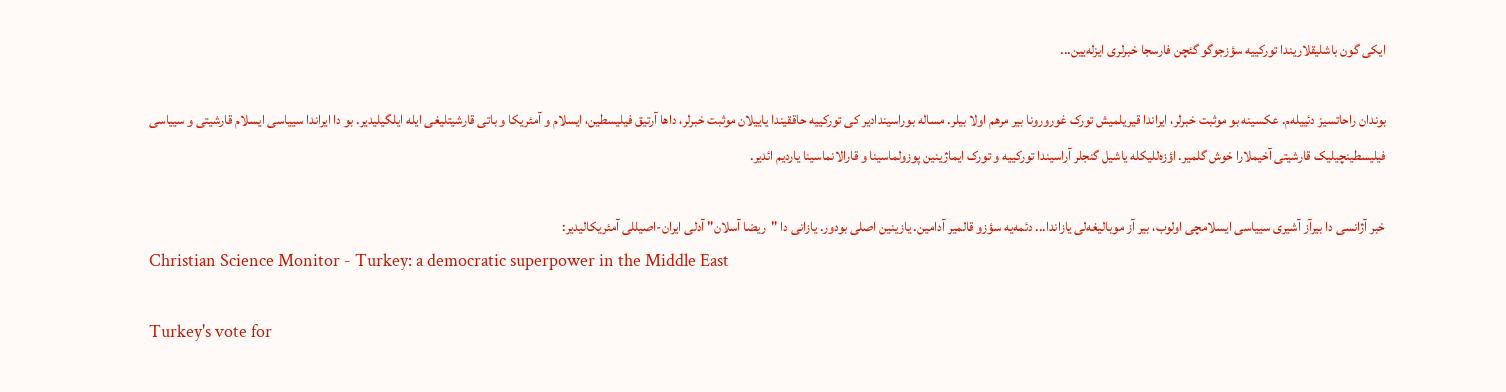ایکی گون باشلیقلاریندا تورکییه سؤزجوگو گئچن فارسجا خبرلری ایزله‌یین...

بوندان راحاتسیز دئییله‌م. عکسینه بو موثبت خبرلر، ایراندا قیریلمیش تورک غورورونا بیر مرهم اولا بیلر. مساله بوراسیندادیر کی تورکییه حاققیندا یاییلان موثبت خبرلر، داها آرتیق فیلیسطین، ایسلام و آمئریکا و باتی قارشیتلیغی ایله ایلگیلیدیر. بو دا ایراندا سییاسی ایسلام قارشیتی و سییاسی فیلیسطینچیلیک قارشیتی آخیملارا خوش گلمیر. اؤزه‌للیکله یاشیل گنجلر آراسیندا تورکییه و تورک ایماژینین پوزولماسینا و قارالانماسینا یاردیم ائدیر.

خبر آژانسی دا بیرآز آشیری سییاسی ایسلامچی اولوب، بیر آز موبالیغه‌لی یازاندا... دئمه‌یه سؤزو قالمیر آدامین. یازینین اصلی بودور. یازانی دا "ریضا آسلان" آدلی ایران-اصیللی آمئریکالیدیر:
Christian Science Monitor - Turkey: a democratic superpower in the Middle East

Turkey's vote for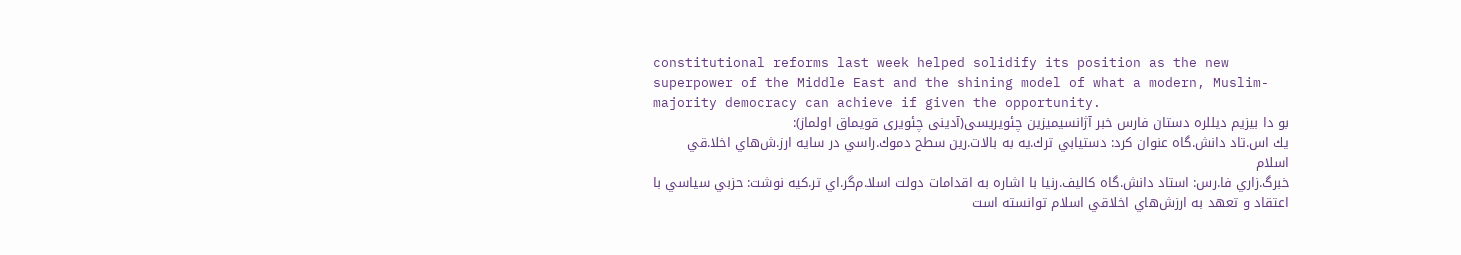constitutional reforms last week helped solidify its position as the new superpower of the Middle East and the shining model of what a modern, Muslim-majority democracy can achieve if given the opportunity.
بو دا بیزیم دیللره دستان فارس خبر آژانسیمیزین چئویریسی(آدینی چئویری قویماق اولماز):
يك اس.تاد دانش.گاه عنوان كرد: دستيابي ترك.يه به بالات.رين سطح دموك.راسي در سايه ارز.ش‌هاي اخلا.قي اسلام
خبرگ.زاري فا.رس: استاد دانش.گاه كاليف.رنيا با اشاره به اقدامات دولت اسلا.م‌گر.اي تر.كيه نوشت: حزبي سياسي با اعتقاد و تعهد به ارزش‌هاي اخلاقي اسلام توانسته است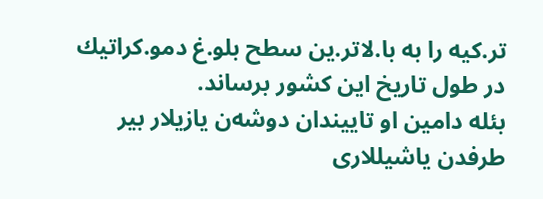تر.كيه را به با.لاتر.ين سطح بلو.غ دمو.كراتيك در طول تاريخ اين كشور برساند.
بئله دامین او تاییندان دوشه‌ن یازیلار بیر طرفدن یاشیللاری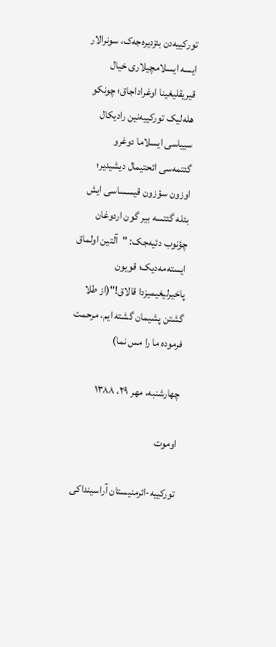تورکییه‌دن بئزدیره‌جه‌ک، سونرالار ایسه ایسلامچیلاری خیال قیریقلیغینا اوغراداجاق؛ چونکو هله‌لیک تورکییه‌نین رادیکال سییاسی ایسلاما دوغرو گئتمه‌سی ائحتیمال دیشیدیر؛ اوزون سؤزون قیسساسی ایش بئله گئتسه بیر گون اردوغان چؤنوب دئیه‌جک: "آلتین اولماق ایسته‌مه‌دیک؛ قویون پاخیرلیغیمیزدا قالاق!"(از طلا گشتن پشیمان گشته ایم، مرحمت فرموده ما را مس نما)

چهارشنبه، مهر ۲۹، ۱۳۸۸

اوموت

تورکییه-ائرمنیستان آراسینداکی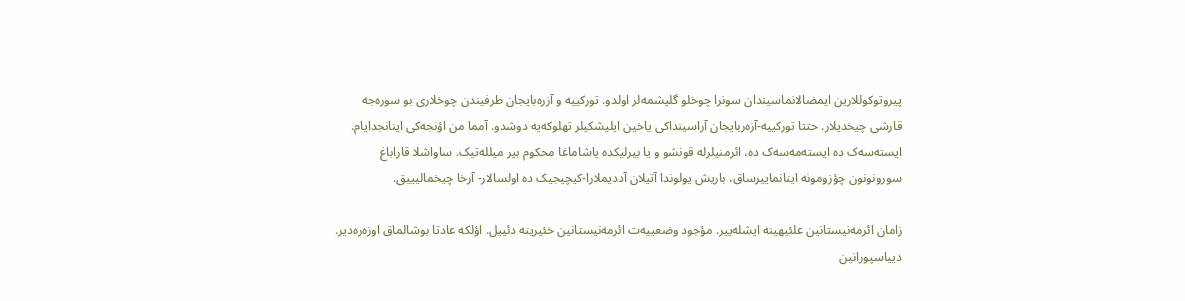پیروتوکوللارین ایمضالانماسیندان سونرا چوخلو گلیشمه‌لر اولدو. تورکییه و آزره‌بایجان طرفیندن چوخلاری بو سوره‌جه قارشی چیخدیلار. حتتا تورکییه-آزه‌ربایجان آراسینداکی یاخین ایلیشکیلر تهلوکه‌یه دوشدو. آمما من اؤنجه‌کی اینانجدایام. ایسته‌سه‌ک ده ایسته‌مه‌سه‌ک ده، ائرمنیلرله قونشو و یا بیرلیکده یاشاماغا محکوم بیر میلله‌تیک. ساواشلا قاراباغ سورونونون چؤزومونه اینانماییرساق، باریش یولوندا آتیلان آددیملارا-کیچیجیک ده اولسالار- آرخا چیخمالیییق.

زامان ائرمه‌نیستانین علئیهینه ایشله‌ییر. مؤجود وضعییه‌ت ائرمه‌نیستانین خئیرینه دئییل. اؤلکه عادتا بوشالماق اوزه‌ره‌دیر. دییاسپورانین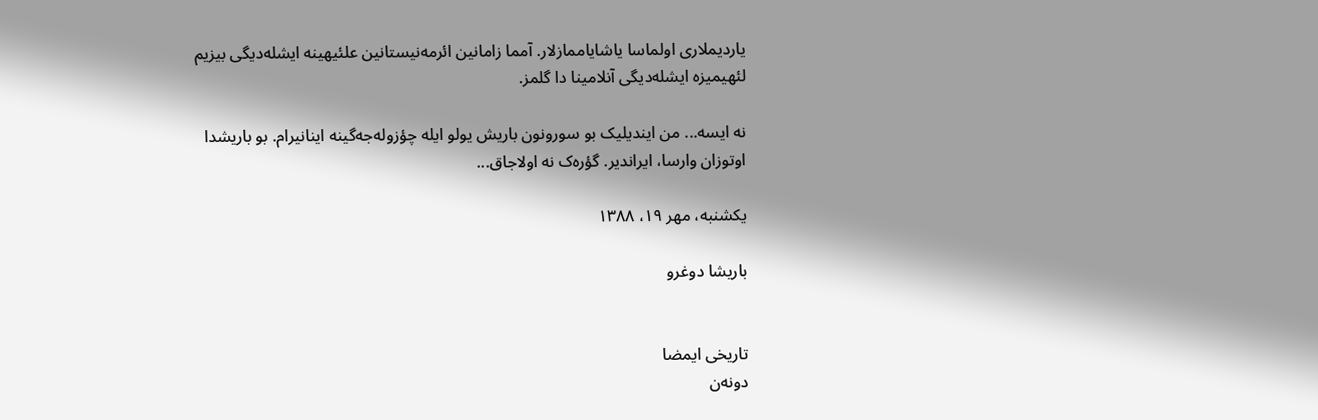یاردیملاری اولماسا یاشایاممازلار. آمما زامانین ائرمه‌نیستانین علئیهینه ایشله‌دیگی بیزیم لئهیمیزه ایشله‌دیگی آنلامینا دا گلمز.

نه ایسه... من ایندیلیک بو سورونون باریش یولو ایله چؤزوله‌جه‌گینه اینانیرام. بو باریشدا اوتوزان وارسا، ایراندیر. گؤره‌ک نه اولاجاق...

یکشنبه، مهر ۱۹، ۱۳۸۸

باریشا دوغرو


تاریخی ایمضا
دونه‌ن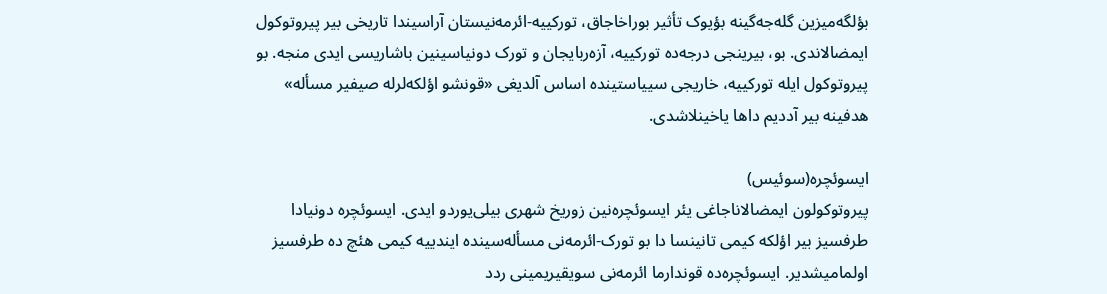بؤلگه‌میزین گله‌جه‌گینه بؤیوک تأثیر بوراخاجاق، تورکییه-ائرمه‌نیستان آراسیندا تاریخی بیر پیروتوکول ایمضالاندی. بو، بیرینجی درجه‌ده تورکییه، آزه‌ربایجان و تورک دونیاسینین باشاریسی ایدی منجه. بو پیروتوکول ایله تورکییه، خاریجی سییاستینده اساس آلدیغی «قونشو اؤلکه‌لرله صیفیر مسأله» هدفینه بیر آددیم داها یاخینلاشدی.

ایسوئچره(سوئیس)
پیروتوکولون ایمضالاناجاغی یئر ایسوئچره‌نین زوریخ شهری بیلی‌یوردو ایدی. ایسوئچره دونیادا طرفسیز بیر اؤلکه کیمی تانینسا دا بو تورک-ائرمه‌نی مسأله‌سینده ایندییه کیمی هئچ ده طرفسیز اولمامیشدیر. ایسوئچره‌ده قوندارما ائرمه‌نی سویقیریمینی ردد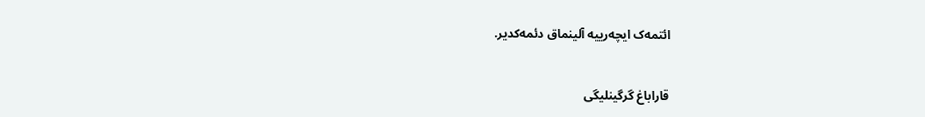ائتمه‌ک ایچه‌رییه آلینماق دئمه‌کدیر.


قاراباغ گرگینلیگی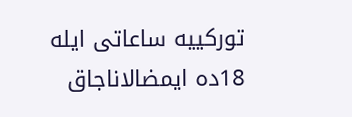تورکییه ساعاتی ایله 18ده ایمضالاناجاق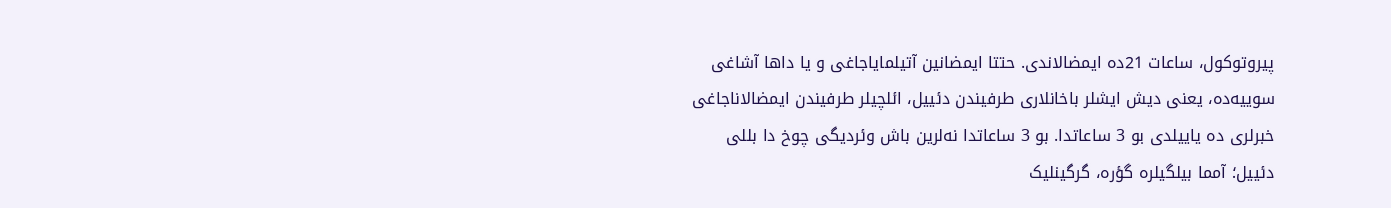پیروتوکول، ساعات 21ده ایمضالاندی. حتتا ایمضانین آتیلمایاجاغی و یا داها آشاغی سوییه‌ده، یعنی دیش ایشلر باخانلاری طرفیندن دئییل، ائلچیلر طرفیندن ایمضالاناجاغی خبرلری ده یاییلدی بو 3 ساعاتدا. بو 3 ساعاتدا نه‌لرین باش وئردیگی چوخ دا بللی دئییل؛ آمما بیلگیلره گؤره، گرگینلیک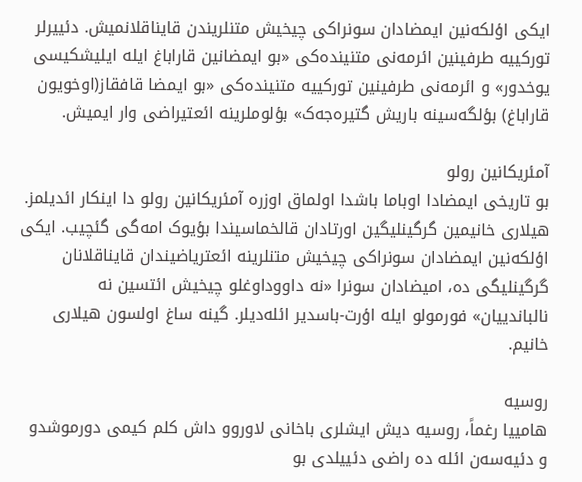ایکی اؤلکه‌نین ایمضادان سونراکی چیخیش متنلریندن قایناقلانمیش. دئییرلر تورکییه طرفینین ائرمه‌نی متنینده‌کی «بو ایمضانین قاراباغ ایله ایلیشکیسی یوخدور» و ائرمه‌نی طرفینین تورکییه متنینده‌کی «بو ایمضا قافقاز(اوخویون قاراباغ) بؤلگه‌سینه باریش گتیره‌جه‌ک» بؤلوملرینه ائعتیراضی وار ایمیش.

آمئریکانین رولو
بو تاریخی ایمضادا اوباما باشدا اولماق اوزره آمئریکانین رولو دا اینکار ائدیلمز. هیلاری خانیمین گرگینلیگین اورتادان قالخماسیندا بؤیوک امه‌گی گئچیب. ایکی اؤلکه‌نین ایمضادان سونراکی چیخیش متنلرینه ائعتریاضیندان قایناقلانان گرگینلیگی ده، امیضادان سونرا «نه داووداوغلو چیخیش ائتسین نه نالباندییان» فورمولو ایله اؤرت-باسدیر ائله‌دیلر. گینه ساغ اولسون هیلاری خانیم.

روسیه
هامییا رغماً، روسیه دیش ایشلری باخانی لاوروو داش کلم کیمی دورموشدو و دئیه‌سه‌ن ائله ده راضی دئییلدی بو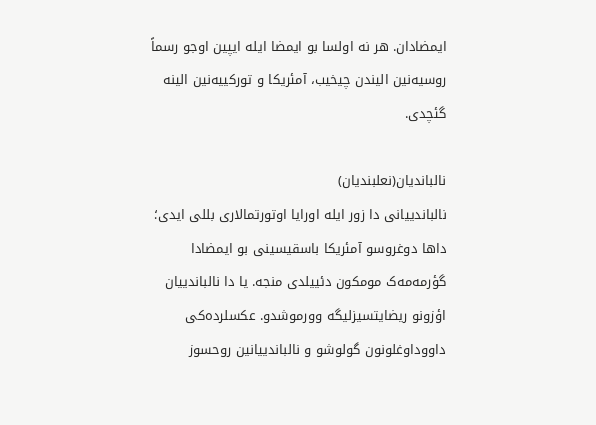ایمضادان. هر نه اولسا بو ایمضا ایله ایپین اوجو رسماً روسیه‌نین الیندن چیخیب، آمئریکا و تورکییه‌نین الینه گئچدی.

نالباندیان(نعلبندیان)
نالباندییانی دا زور ایله اورایا اوتورتمالاری بللی ایدی؛ داها دوغروسو آمئریکا باسقیسینی بو ایمضادا گؤرمه‌مه‌ک مومکون دئییلدی منجه. یا دا نالباندییان اؤزونو ریضایتسیزلیگه وورموشدو. عکسلرده‌کی داووداوغلونون گولوشو و نالباندییانین روحسوز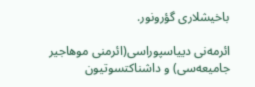باخیشلاری گؤرونور.

ائرمه‌نی دییاسپوراسی(ائرمنی موهاجیر جامیعه‌سی) و داشناکتسوتیون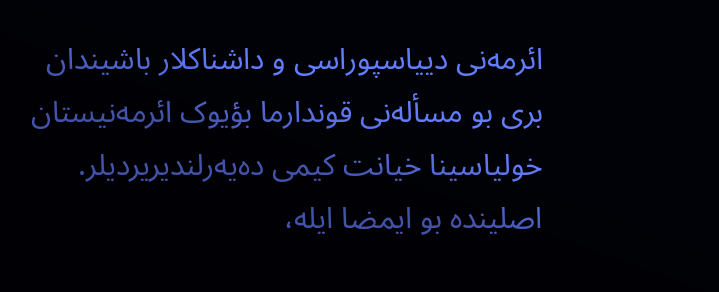ائرمه‌نی دییاسپوراسی و داشناکلار باشیندان بری بو مسأله‌نی قوندارما بؤیوک ائرمه‌نیستان خولیاسینا خیانت کیمی ده‌یه‌رلندیریردیلر. اصلینده‌ بو ایمضا ایله،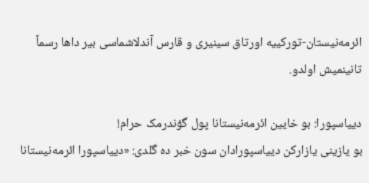ائرمه‌نیستان-تورکییه اورتاق سینیری و قارس آندلاشماسی بیر داها رسماً تانینمیش اولدو.

دییاسپورا: بو خایین ائرمه‌نیستانا پول گؤندرمک حرام!
بو یازینی یازارکن دییاسپورادان سون خبر ده گلدی: «دییاسپورا ائرمه‌نیستانا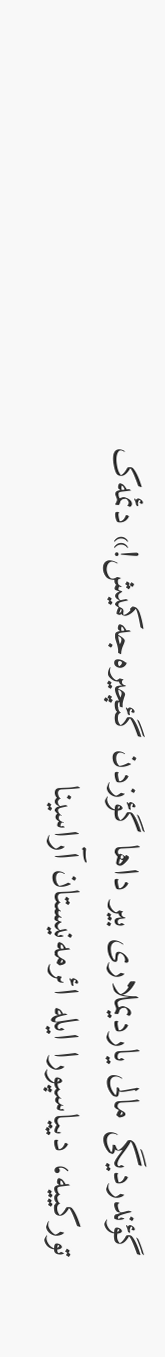گؤندردیگی مالی یاردیملاری بیر داها گؤزدن گئچیره‌جه‌کمیش!» دئمه‌ک تورکییه، دییاسپورا ایله ائرمه‌نیستان آراسینا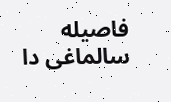فاصیله سالماغی دا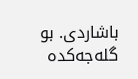باشاردی. بو گله‌جه‌کده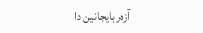آزه‌ربایجانین دا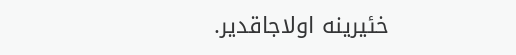خئیرینه اولاجاقدیر.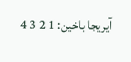آیریجا باخین: 1 2 3 4